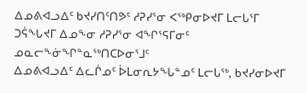ᐃᓄᕕᐊᓗᐃᑦ ᑲᔪᓯᑎᑦᑎᕗᑦ ᓱᕈᓯᕐᓂ ᐸᖅᑭᓂᐅᔪᒥ ᒪᓕᒐᕐᒥ ᑐᕌᖓᔪᒥ ᐃᓄᖕᓂ ᓱᕈᓯᕐᓂ ᐊᖏᕐᕋᒥᓂᑦ ᓄᓇᓕᖕᓃᖏᓐᓇᖅᑎᑕᐅᓂᕐᒧᑦ
ᐃᓄᕕᐊᓗᐃᑦ ᐃᓚᒌᓄᑦ ᐆᒪᓂᕆᔭᖓᓐᓄᑦ ᒪᓕᒐᖅ, ᑲᔪᓯᓂᐅᔪᒥ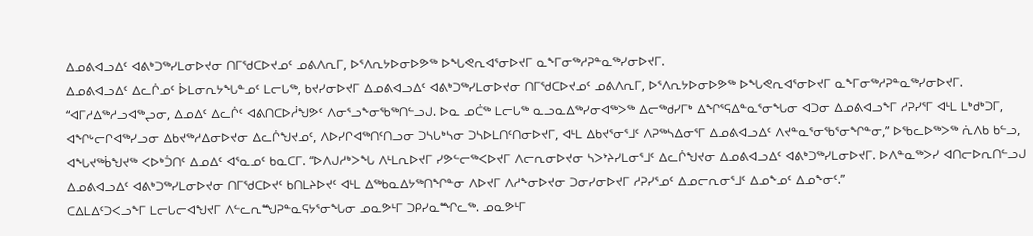ᐃᓄᕕᐊᓗᐃᑦ ᐊᕕᒃᑐᖅᓯᒪᓂᐅᔪᓂ ᑎᒥᖁᑕᐅᔪᓄᑦ ᓄᕕᐱᕆᒥ, ᐅᕐᐱᕆᔭᐅᓂᐅᕗᖅ ᐅᖓᕙᕆᐊᕐᓂᐅᔪᒥ ᓇᖕᒥᓂᖅᓱᕈᓐᓇᖅᓯᓂᐅᔪᒥ.
ᐃᓄᕕᐊᓗᐃᑦ ᐃᓚᒌᓄᑦ ᐆᒪᓂᕆᔭᖓᓐᓄᑦ ᒪᓕᒐᖅ, ᑲᔪᓯᓂᐅᔪᒥ ᐃᓄᕕᐊᓗᐃᑦ ᐊᕕᒃᑐᖅᓯᒪᓂᐅᔪᓂ ᑎᒥᖁᑕᐅᔪᓄᑦ ᓄᕕᐱᕆᒥ, ᐅᕐᐱᕆᔭᐅᓂᐅᕗᖅ ᐅᖓᕙᕆᐊᕐᓂᐅᔪᒥ ᓇᖕᒥᓂᖅᓱᕈᓐᓇᖅᓯᓂᐅᔪᒥ.
“ᐊᒥᓱᐃᖅᓱᓗᐊᖅᖢᓂ, ᐃᓄᐃᑦ ᐃᓚᒌᑦ ᐊᕕᑎᑕᐅᓲᖑᕗᑦ ᐱᓂᕐᓗᖕᓂᖃᖅᑎᓪᓗᒍ. ᐅᓇ ᓄᑖᖅ ᒪᓕᒐᖅ ᓇᓗᓇᐃᖅᓯᓂᐊᖅᐳᖅ ᐃᓕᖅᑯᓯᒥᒃ ᐃᖏᕐᕋᐃᓐᓇᕐᓂᖓᓂ ᐊᑐᓂ ᐃᓄᕕᐊᓗᖕᒥ ᓱᕈᓯᕐᒥ ᐊᒻᒪ ᒪᒃᑯᒃᑐᒥ, ᐊᖏᒡᓕᒋᐊᖅᓯᓗᓂ ᐃᑲᔪᖅᓱᐃᓂᐅᔪᓂ ᐃᓚᒌᖑᔪᓄᑦ, ᐱᐅᓯᒋᐊᖅᑎᑦᑎᓗᓂ ᑐᓴᒐᒃᓴᓂ ᑐᓴᐅᒪᑎᑦᑎᓂᐅᔪᒥ, ᐊᒻᒪ ᐃᑲᔪᕐᓂᕐᒧᑦ ᐱᕈᖅᓴᐃᓂᕐᒥ ᐃᓄᕕᐊᓗᐃᑦ ᐱᔪᓐᓇᕐᓂᖃᕐᓂᖏᓐᓂ,” ᐅᖃᓚᐅᖅᐳᖅ ᕇᐱᑲ ᑲᓪᓗ, ᐊᖓᔪᖅᑳᖑᔪᖅ ᐸᐅᒃᑑᑎᑦ ᐃᓄᐃᑦ ᐊᕐᓇᓄᑦ ᑲᓇᑕᒥ. “ᐅᐱᒍᓱᒃᐳᖓ ᐱᒻᒪᕆᐅᔪᒥ ᓯᕗᓪᓕᖅᐸᐅᔪᒥ ᐱᓕᕆᓂᐅᔪᓂ ᓴᐳᔾᔨᓯᒪᓂᕐᒧᑦ ᐃᓚᒌᖑᔪᓂ ᐃᓄᕕᐊᓗᐃᑦ ᐊᕕᒃᑐᖅᓯᒪᓂᐅᔪᒥ. ᐅᐱᓐᓇᖅᐳᓯ ᐊᑎᓕᐅᕆᑎᓪᓗᒍ ᐃᓄᕕᐊᓗᐃᑦ ᐊᕕᒃᑐᖅᓯᒪᓂᐅᔪᓂ ᑎᒥᖁᑕᐅᔪᑦ ᑲᑎᒪᔨᐅᔪᑦ ᐊᒻᒪ ᐃᖅᑲᓇᐃᔭᖅᑎᖏᓐᓂ ᐱᐅᔪᒥ ᐱᓱᖕᓂᐅᔪᓂ ᑐᓂᓯᓂᐅᔪᒥ ᓱᕈᓯᕐᓄᑦ ᐃᓄᓕᕆᓂᕐᒧᑦ ᐃᓄᖕᓄᑦ ᐃᓄᖕᓂᑦ.”
ᑕᐃᒪᐃᑦᑐᐸᓗᖕᒥ ᒪᓕᒐᓕᐊᖑᔪᒥ ᐱᓪᓚᕆᙳᕈᓐᓇᕋᔭᕐᓂᖓᓂ ᓄᓇᕗᒻᒥ ᑐᑭᓯᓇᙱᓚᖅ. ᓄᓇᕗᒻᒥ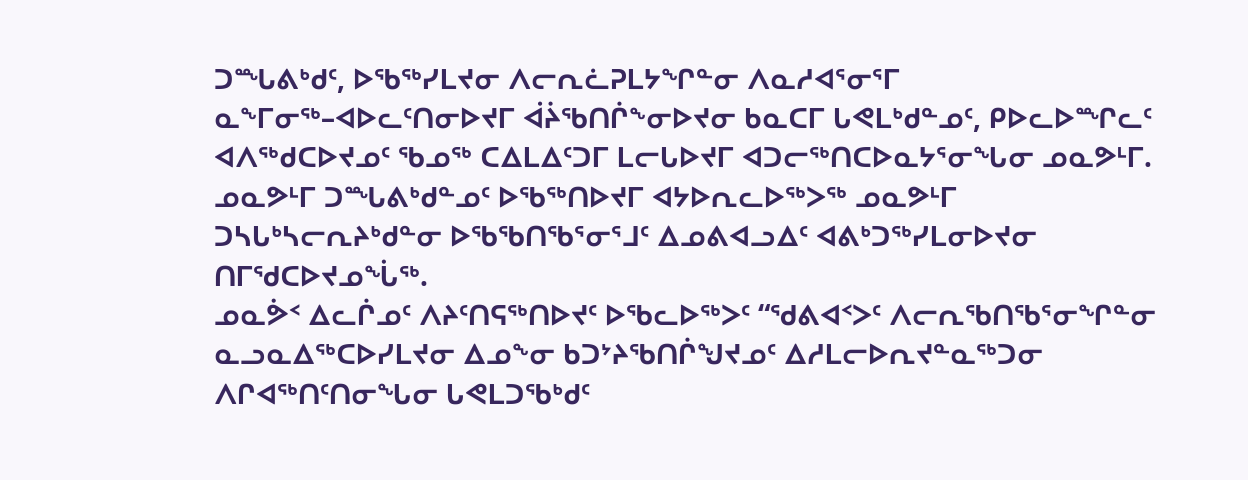ᑐᙵᕕᒃᑯᑦ, ᐅᖃᖅᓯᒪᔪᓂ ᐱᓕᕆᓛᕈᒪᔭᖏᓐᓂ ᐱᓇᓱᐊᕐᓂᕐᒥ ᓇᖕᒥᓂᖅ–ᐊᐅᓚᑦᑎᓂᐅᔪᒥ ᐋᔩᖃᑎᒌᖕᓂᐅᔪᓂ ᑲᓇᑕᒥ ᒐᕙᒪᒃᑯᓐᓄᑦ, ᑭᐅᓚᐅᙱᓚᑦ ᐊᐱᖅᑯᑕᐅᔪᓄᑦ ᖃᓄᖅ ᑕᐃᒪᐃᑦᑐᒥ ᒪᓕᒐᐅᔪᒥ ᐊᑐᓕᖅᑎᑕᐅᓇᔭᕐᓂᖓᓂ ᓄᓇᕗᒻᒥ. ᓄᓇᕗᒻᒥ ᑐᙵᕕᒃᑯᓐᓄᑦ ᐅᖃᖅᑎᐅᔪᒥ ᐊᔭᐅᕆᓚᐅᖅᐳᖅ ᓄᓇᕗᒻᒥ ᑐᓴᒐᒃᓴᓕᕆᔨᒃᑯᓐᓂ ᐅᖃᖃᑎᖃᕐᓂᕐᒧᑦ ᐃᓄᕕᐊᓗᐃᑦ ᐊᕕᒃᑐᖅᓯᒪᓂᐅᔪᓂ ᑎᒥᖁᑕᐅᔪᓄᖔᖅ.
ᓄᓇᕘᑉ ᐃᓚᒌᓄᑦ ᐱᔨᑦᑎᕋᖅᑎᐅᔪᑦ ᐅᖃᓚᐅᖅᐳᑦ “ᖁᕕᐊᑉᐳᑦ ᐱᓕᕆᖃᑎᖃᕐᓂᖏᓐᓂ ᓇᓗᓇᐃᖅᑕᐅᓯᒪᔪᓂ ᐃᓄᖕᓂ ᑲᑐᔾᔨᖃᑎᒌᖑᔪᓄᑦ ᐃᓱᒪᓕᐅᕆᔪᓐᓇᖅᑐᓂ ᐱᒋᐊᖅᑎᑦᑎᓂᖓᓂ ᒐᕙᒪᑐᖃᒃᑯᑦ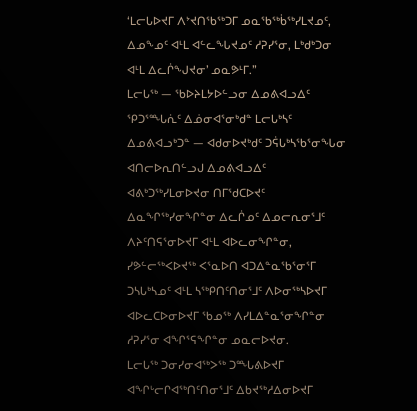‘ᒪᓕᒐᐅᔪᒥ ᐱᔾᔪᑎᖃᖅᑐᒥ ᓄᓇᖃᖅᑳᖅᓯᒪᔪᓄᑦ, ᐃᓄᖕᓄᑦ ᐊᒻᒪ ᐊᓪᓚᖓᔪᓄᑦ ᓱᕈᓯᕐᓂ, ᒪᒃᑯᒃᑐᓂ ᐊᒻᒪ ᐃᓚᒌᖑᔪᓂ’ ᓄᓇᕗᒻᒥ.”
ᒪᓕᒐᖅ — ᖃᐅᔨᒪᔭᐅᓪᓗᓂ ᐃᓄᕕᐊᓗᐃᑦ ᕿᑐᕐᙵᕇᑦ ᐃᓅᓂᐊᕐᓂᒃᑯᓐ ᒪᓕᒐᒃᓴᑦ ᐃᓄᕕᐊᓗᒃᑐᓐ — ᐊᑯᓂᐅᔪᒃᑯᑦ ᑐᕌᒐᒃᓴᖃᕐᓂᖓᓂ ᐊᑎᓕᐅᕆᑎᓪᓗᒍ ᐃᓄᕕᐊᓗᐃᑦ ᐊᕕᒃᑐᖅᓯᒪᓂᐅᔪᓂ ᑎᒥᖁᑕᐅᔪᑦ ᐃᓇᖏᖅᓯᓂᖏᓐᓂ ᐃᓚᒌᓄᑦ ᐃᓄᓕᕆᓂᕐᒧᑦ ᐱᔨᑦᑎᕋᕐᓂᐅᔪᒥ ᐊᒻᒪ ᐊᐅᓚᓂᖏᓐᓂ, ᓯᕗᓪᓕᖅᐸᐅᔪᖅ ᐸᕐᓇᐅᑎ ᐊᑐᐃᓐᓇᖃᕐᓂᕐᒥ ᑐᓴᒐᒃᓴᓄᑦ ᐊᒻᒪ ᓴᖅᑭᑎᑦᑎᓂᕐᒧᑦ ᐱᐅᓂᖅᓴᐅᔪᒥ ᐊᐅᓚᑕᐅᓂᐅᔪᒥ ᖃᓄᖅ ᐱᓯᒪᐃᓐᓇᕐᓂᖏᓐᓂ ᓱᕈᓯᕐᓂ ᐊᖏᕐᕋᖏᓐᓂ ᓄᓇᓕᐅᔪᓂ.
ᒪᓕᒐᖅ ᑐᓂᓯᓂᐊᖅᐳᖅ ᑐᙵᕕᐅᔪᒥ ᐊᖏᒡᓕᒋᐊᖅᑎᑦᑎᓂᕐᒧᑦ ᐃᑲᔪᖅᓱᐃᓂᐅᔪᒥ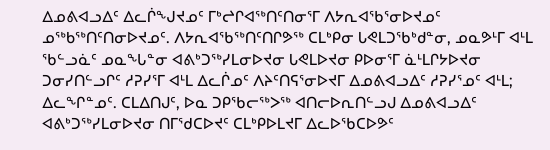ᐃᓄᕕᐊᓗᐃᑦ ᐃᓚᒌᖑᔪᓄᑦ ᒥᒃᖠᒋᐊᖅᑎᑦᑎᓂᕐᒥ ᐱᔭᕆᐊᖃᕐᓂᐅᔪᓄᑦ ᓄᖅᑲᖅᑎᑦᑎᓂᐅᔪᓄᑦ. ᐱᔭᕆᐊᖃᖅᑎᑦᑎᒋᕗᖅ ᑕᒪᒃᑭᓂ ᒐᕙᒪᑐᖃᒃᑯᓐᓂ, ᓄᓇᕗᒻᒥ ᐊᒻᒪ ᖃᓪᓗᓈᑦ ᓄᓇᖓᓐᓂ ᐊᕕᒃᑐᖅᓯᒪᓂᐅᔪᓂ ᒐᕙᒪᐅᔪᓂ ᑭᐅᓂᕐᒥ ᓈᒻᒪᒋᔭᐅᔪᓂ ᑐᓂᓯᑎᓪᓗᒋᑦ ᓱᕈᓯᕐᒥ ᐊᒻᒪ ᐃᓚᒌᓄᑦ ᐱᔨᑦᑎᕋᕐᓂᐅᔪᒥ ᐃᓄᕕᐊᓗᐃᑦ ᓱᕈᓯᕐᓄᑦ ᐊᒻᒪ; ᐃᓚᖏᓐᓄᑦ. ᑕᒪᐃᑎᒍᑦ, ᐅᓇ ᑐᑭᖃᓕᖅᐳᖅ ᐊᑎᓕᐅᕆᑎᓪᓗᒍ ᐃᓄᕕᐊᓗᐃᑦ ᐊᕕᒃᑐᖅᓯᒪᓂᐅᔪᓂ ᑎᒥᖁᑕᐅᔪᑦ ᑕᒪᒃᑭᐅᒪᔪᒥ ᐃᓚᐅᖃᑕᐅᕗᑦ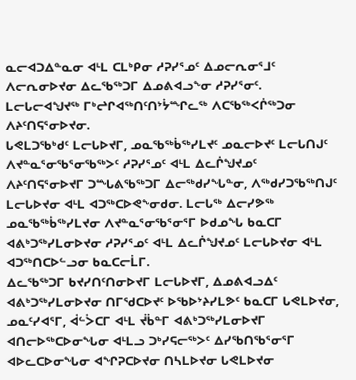ᓇᓕᐊᑐᐃᓐᓇᓂ ᐊᒻᒪ ᑕᒪᒃᑭᓂ ᓱᕈᓯᕐᓄᑦ ᐃᓄᓕᕆᓂᕐᒧᑦ ᐱᓕᕆᓂᐅᔪᓂ ᐃᓚᖃᖅᑐᒥ ᐃᓄᕕᐊᓗᖕᓂ ᓱᕈᓯᕐᓂᑦ. ᒪᓕᒐᓕᐊᖑᔪᖅ ᒥᒃᖠᒋᐊᖅᑎᑦᑎᔾᔮᙱᓚᖅ ᐱᑕᖃᖅᐸᒌᖅᑐᓂ ᐱᔨᑦᑎᕋᕐᓂᐅᔪᓂ.
ᒐᕙᒪᑐᖃᒃᑯᑦ ᒪᓕᒐᐅᔪᒥ, ᓄᓇᖃᖅᑳᖅᓯᒪᔪᑦ ᓄᓇᓕᐅᔪᑦ ᒪᓕᒐᑎᒍᑦ ᐱᔪᓐᓇᕐᓂᖃᕐᓂᖃᖅᐳᑦ ᓱᕈᓯᕐᓄᑦ ᐊᒻᒪ ᐃᓚᒌᖑᔪᓄᑦ ᐱᔨᑦᑎᕋᕐᓂᐅᔪᒥ ᑐᙵᕕᖃᖅᑐᒥ ᐃᓕᖅᑯᓯᖓᓐᓂ, ᐱᖅᑯᓯᑐᖃᖅᑎᒍᑦ ᒪᓕᒐᐅᔪᓂ ᐊᒻᒪ ᐊᑐᖅᑕᐅᕙᖕᓂᑯᓂ. ᒪᓕᒐᖅ ᐃᓕᓯᕗᖅ ᓄᓇᖃᖅᑳᖅᓯᒪᔪᓂ ᐱᔪᓐᓇᕐᓂᖃᕐᓂᕐᒥ ᐅᑯᓄᖓ ᑲᓇᑕᒥ ᐊᕕᒃᑐᖅᓯᒪᓂᐅᔪᓂ ᓱᕈᓯᕐᓄᑦ ᐊᒻᒪ ᐃᓚᒌᖑᔪᓄᑦ ᒪᓕᒐᐅᔪᓂ ᐊᒻᒪ ᐊᑐᖅᑎᑕᐅᓪᓗᓂ ᑲᓇᑕᓕᒫᒥ.
ᐃᓚᖃᖅᑐᒥ ᑲᔪᓯᑎᑦᑎᓂᐅᔪᒥ ᒪᓕᒐᐅᔪᒥ, ᐃᓄᕕᐊᓗᐃᑦ ᐊᕕᒃᑐᖅᓯᒪᓂᐅᔪᓂ ᑎᒥᖁᑕᐅᔪᑦ ᐅᖃᐅᔾᔨᓯᒪᕗᑦ ᑲᓇᑕᒥ ᒐᕙᒪᐅᔪᓂ, ᓄᓇᑦᓯᐊᕐᒥ, ᐋᓪᐴᑕᒥ ᐊᒻᒪ ᔫᑳᓐᒥ ᐊᕕᒃᑐᖅᓯᒪᓂᐅᔪᒥ ᐊᑎᓕᐅᖅᑕᐅᓂᖓᓂ ᐊᒻᒪᓗ ᑐᒃᓯᕋᓕᖅᐳᑦ ᐃᓯᖃᑎᖃᕐᓂᕐᒥ ᐊᐅᓚᑕᐅᓂᖓᓂ ᐊᖏᕈᑕᐅᔪᓂ ᑎᓴᒪᐅᔪᓂ ᒐᕙᒪᐅᔪᓂ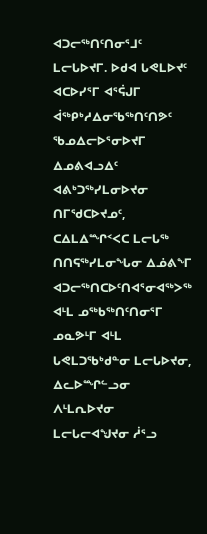ᐊᑐᓕᖅᑎᑦᑎᓂᕐᒧᑦ ᒪᓕᒐᐅᔪᒥ. ᐅᑯᐊ ᒐᕙᒪᐅᔪᑦ ᐊᑕᐅᓯᕐᒥ ᐊᕐᕌᒍᒥ ᐋᖅᑭᒃᓱᐃᓂᖃᖅᑎᑦᑎᕗᑦ ᖃᓄᐃᓕᐅᕐᓂᐅᔪᒥ ᐃᓄᕕᐊᓗᐃᑦ ᐊᕕᒃᑐᖅᓯᒪᓂᐅᔪᓂ ᑎᒥᖁᑕᐅᔪᓄᑦ, ᑕᐃᒪᐃᙱᑉᐸᑕ ᒪᓕᒐᖅ ᑎᑎᕋᖅᓯᒪᓂᖓᓂ ᐃᓅᕕᖕᒥ ᐊᑐᓕᖅᑎᑕᐅᑦᑎᐊᕐᓂᐊᖅᐳᖅ ᐊᒻᒪ ᓄᖅᑲᖅᑎᑦᑎᓂᕐᒥ ᓄᓇᕗᒻᒥ ᐊᒻᒪ ᒐᕙᒪᑐᖃᒃᑯᓐᓂ ᒪᓕᒐᐅᔪᓂ, ᐃᓚᐅᙱᓪᓗᓂ ᐱᒻᒪᕆᐅᔪᓂ ᒪᓕᒐᓕᐊᖑᔪᓂ ᓲᕐᓗ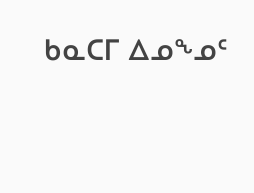ᑲᓇᑕᒥ ᐃᓄᖕᓄᑦ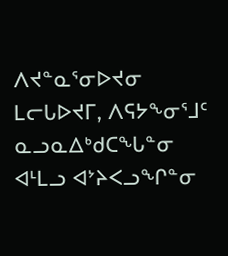ᐱᔪᓐᓇᕐᓂᐅᔪᓂ ᒪᓕᒐᐅᔪᒥ, ᐱᕋᔭᖕᓂᕐᒧᑦ ᓇᓗᓇᐃᒃᑯᑕᖓᓐᓂ ᐊᒻᒪᓗ ᐊᔾᔨᐸᓗᖏᓐᓂ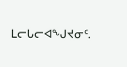ᒪᓕᒐᓕᐊᖑᔪᓂᑦ.